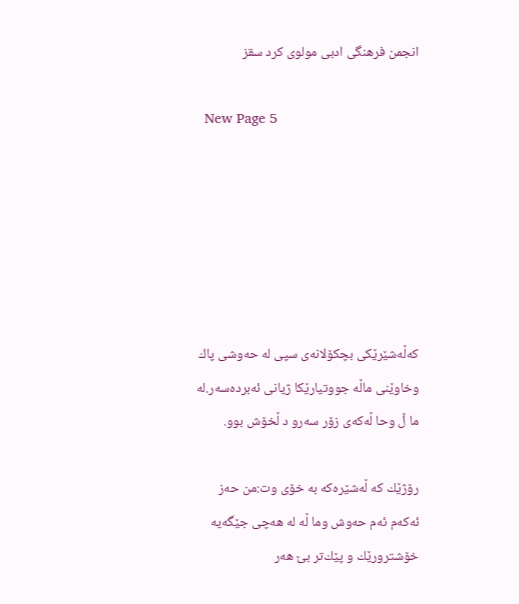انجمن فرهنگی ادبی مولوی کرد سقز

  New Page 5






كه‌ڵه‌شێرێكی بچكۆلانه‌ی سپی له حه‌وشی پاك وخاوێنی ماڵه جووتیارێكا ژیانی ئه‌برده‌سه‌ر.له ما ڵ وحا ڵه‌كه‌ی زۆر سه‌رو د ڵخۆش بوو.

رۆژێك كه‌ ڵه‌شێره‌كه به خۆی وت:من حه‌ز ئه‌كه‌م ئه‌م حه‌وش وما ڵه‌ له هه‌چی جێگه‌یه خۆشترورێك و پێك‌تر بێ هه‌ر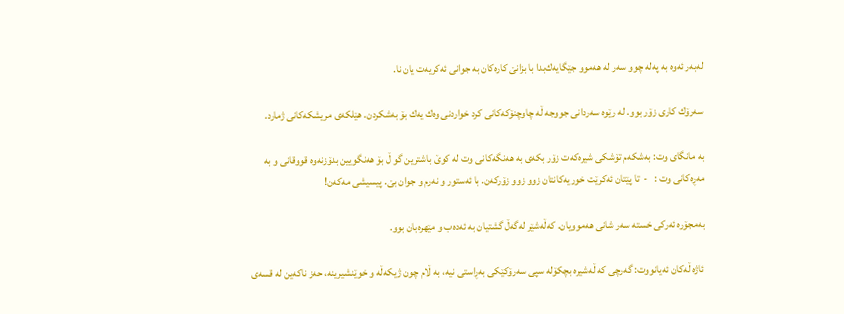له‌به‌ر ئه‌وه به‌ په‌له چوو سه‌ر له هه‌موو جێگایه‌ك‌بدا با بزانێ كاره‌كان به جوانی ئه‌كریه‌ت یان نا.

سه‌رۆك كاری زۆر بوو. له رێوه سه‌ردانی جووجه‌ ڵه چاوچنۆكه‌كانی كرد خواردنی وه‌ك یه‌ك بۆ به‌شكردن. هێلكه‌ی مریشكه‌كانی ژمارد.

به مانگای وت: به‌شكه‌م تۆشكی شیره‌كه‌ت زۆر بكه‌ی به هه‌نگه‌كانی وت له كوێ باشترین گو ڵ بۆ هه‌نگویین بدۆزنه‌وه قووقانی و به مه‌ڕه‌كانی وت :   -  تا پێتان ئه‌كرێت خوریه‌كانتان زوو زوو زۆركه‌ن. با ئه‌ستور و نه‌رم و جوان بێ. پیسیشی مه‌كه‌ن!

به‌مجۆره‌ ئه‌ركی خسته سه‌ر شانی هه‌موویان. كه‌ڵه‌شێر له‌گه‌ڵ گشتیان به ئه‌ده‌ب و مێهره‌بان بوو.

 ئاژه‌ ڵه‌كان ئه‌یانووت: گه‌رچی كه‌ ڵه‌شیره بچكۆله سپی سه‌رۆكێكی به‌ڕاستی نیه، به‌ ڵام چون ژیكه‌ڵه و خوێنشیرینه، حه‌ز ناكه‌ین له قسه‌ی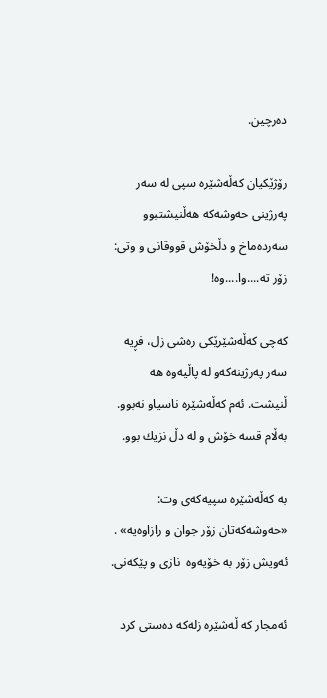ده‌رچین.

رۆژێكیان كه‌ڵه‌شێره سپی له سه‌ر په‌رژینی حه‌وشه‌كه هه‌ڵنیشتبوو سه‌رده‌ماخ و دڵخۆش قووقانی و وتی: زۆر ته....وا....وه!

كه‌چی كه‌ڵه‌شێرێكی ره‌شی زل، فڕیه سه‌ر په‌رژینه‌كه‌و له پاڵیه‌وه هه‌ ڵنیشت. ئه‌م كه‌ڵه‌شێره ناسیاو نه‌بوو. به‌ڵام قسه خۆش و له دڵ نزیك بوو.

به كه‌ڵه‌شێره سپیه‌كه‌ی وت: «حه‌وشه‌كه‌تان زۆر جوان و رازاوه‌یه» .  ئه‌ویش زۆر به خۆیه‌وه  نازی و پێكه‌نی.

ئه‌مجار كه‌ ڵه‌شێره زله‌كه ده‌ستی كرد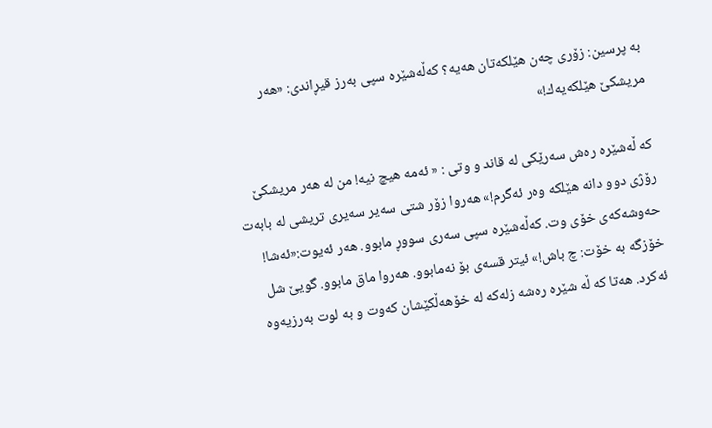به پرسین: زۆری چه‌ن هێلكه‌تان هه‌یه؟ كه‌ڵه‌شێره سپی به‌‌رز قیڕاندی: «هه‌ر مریشكێ هێلكه‌یه‌ك!»

كه‌ ڵه‌شێره ره‌ش سه‌رێكی له قاند و وتی : « ئه‌مه هیچ نیه! من له هه‌ر مریشكێ رۆژی دوو دانه‌ هێلكه وه‌ر ئه‌گرم!» هه‌روا زۆر شتی سه‌یر سه‌یری تریشی له بابه‌ت حه‌وشه‌كه‌ی خۆی وت. كه‌ڵه‌شێره سپی سه‌ری سووڕ مابوو. هه‌ر ئه‌یوت:«ئه‌شا! خۆزگه به خۆت: چ باش!» ئیتر قسه‌ی بۆ نه‌مابوو. هه‌روا ماق مابوو. گویێ شل ئه‌كرد. هه‌تا كه‌ ڵه شێره ره‌شه زله‌كه له خۆهه‌ڵكێشان كه‌وت و به لوت به‌رزیه‌وه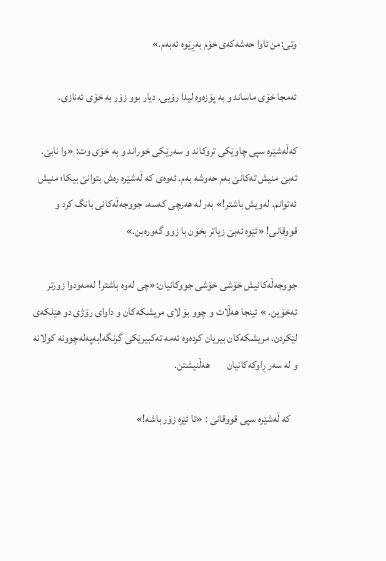وتی:من ئاوا حه‌شه‌كه‌ی خۆم به‌ڕێوه ئه‌به‌م.»

ئه‌مجا خۆی ماساند و به پۆزه‌وه لیدا رۆیی. دیار بوو زۆر به خۆی ئه‌نازی.

كه‌ڵه‌شێره سپی چاوێكی تروكاند و سه‌رێكی خوراند و به خۆی وت: «وا نابێ. ئه‌بێ منیش ته‌كانێ به‌م حه‌وشه به‌م. ئه‌وه‌ی كه‌ ڵه‌شێره ره‌ش بتوانێ بیكا؛ منیش ئه‌توانم. له‌ویش باشتر!» به‌ر له هه‌رچی كه‌سه، جووجه‌ڵه‌كانی بانگ كرد و قووقانی! «ئێوه ئه‌بێ زیاتر بخۆن با زوو گه‌وره‌بن.»

جووجه‌ڵه‌كانیش خۆشی خۆشی جووكانیان:«چی له‌وه باشتر! له‌مه‌و‌دوا زورتر ئه‌خۆین. » ئینجا هه‌ڵات و چوو بۆ لای مریشكه‌كان و داوای رۆژی دو هێلكه‌ی لێكردن. مریشكه‌كان بیریان كرده‌وه ئه‌مه ته‌كبیرێكی گرنگه!به‌په‌له‌چوونه كولانه‌ و له سه‌ر ڕاو‌كه‌كانیان        هه‌ڵنیشتن.

   كه‌ ڵه‌شێره سپی قووقانی : «تا ئێره زۆر باشه!»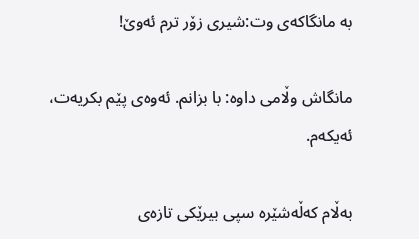به مانگاكه‌ی وت:شیری زۆر ترم ئه‌وێ!

مانگاش وڵامی داوه: با بزانم. ئه‌وه‌ی پێم بكریه‌ت، ئه‌یكه‌م.

به‌ڵام كه‌ڵه‌شێره سپی بیرێكی تازه‌ی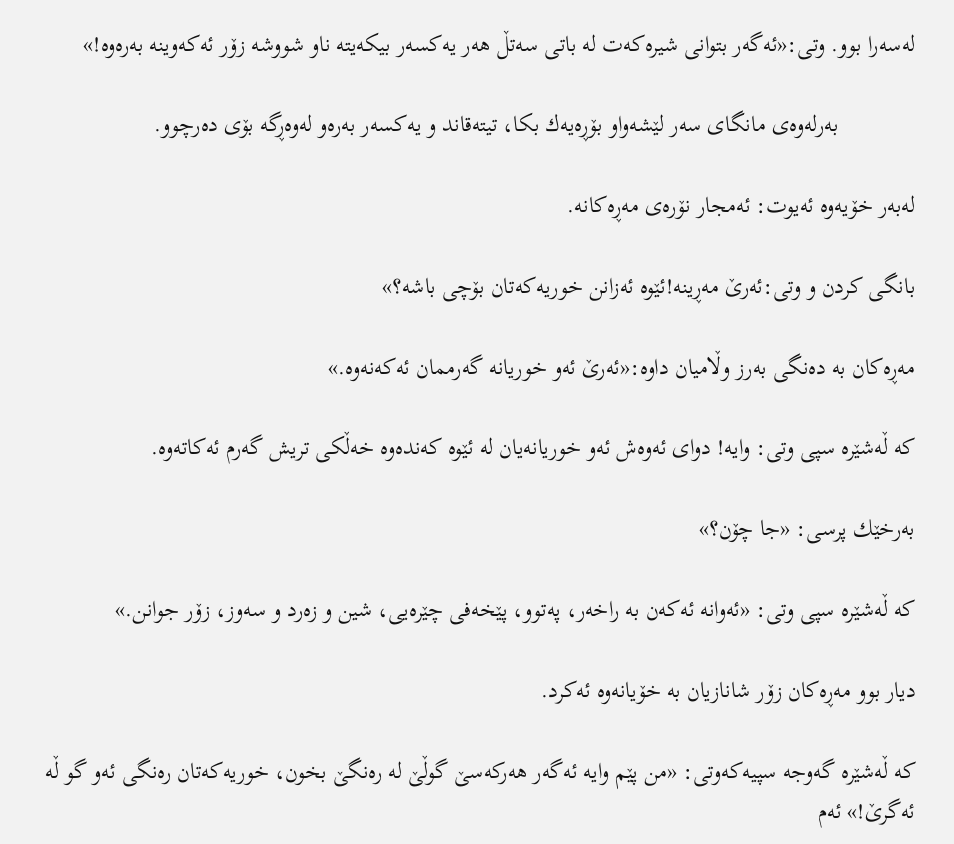له‌سه‌را بوو. وتی:«ئه‌گه‌ر بتوانی شیره‌كه‌ت له باتی سه‌تڵ هه‌ر یه‌كسه‌ر بیكه‌یته ناو شووشه زۆر ئه‌كه‌وینه به‌ره‌وه!»

             به‌رله‌وه‌ی مانگای سه‌ر لێشه‌‌واو بۆ‌ڕه‌یه‌ك بكا، تیته‌قاند و یه‌كسه‌ر به‌ره‌و له‌و‌ه‌ڕگه بۆی ده‌رچوو.

له‌به‌ر خۆیه‌وه ئه‌یوت: ئه‌مجار نۆره‌ی مه‌ڕه‌كانه.

بانگی كردن و وتی:ئه‌رێ مه‌ڕینه‌!ئێوه ئه‌زانن خوریه‌كه‌تان بۆچی باشه؟»

مه‌ڕه‌كان به ده‌نگی به‌رز وڵامیان داوه:«ئه‌رێ ئه‌و خوریانه گه‌رممان ئه‌كه‌نه‌وه.»

كه‌ ڵه‌شێره سپی وتی: وایه! دوای ئه‌وه‌ش ئه‌و خوریانه‌یان له ئێوه كه‌نده‌وه خه‌ڵكی تریش گه‌رم ئه‌كاته‌وه.

به‌رخێك پرسی: «جا چۆن؟»

كه‌ ڵه‌شێره سپی وتی: «ئه‌وانه ئه‌كه‌ن به راخه‌ر، په‌توو، پێخه‌فی چێره‌یی، شین و زه‌رد و سه‌وز، ‌زۆر جوانن.»

دیار بوو مه‌ڕه‌كان زۆر شانازیان به خۆیانه‌وه ئه‌كرد.

كه‌ ڵه‌شێره گه‌وجه سپیه‌كه‌وتی: «من پێم وایه ئه‌گه‌ر هه‌ركه‌سێ گوڵێ له ره‌نگێ بخون، خوریه‌كه‌تان ره‌نگی ئه‌و گو ڵه‌ ئه‌گرێ!» ئه‌م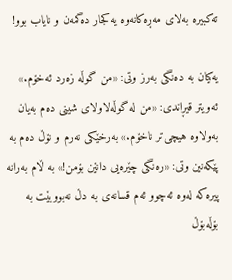ته‌كبیره به‌لای مه‌ڕه‌كانه‌وه یه‌كجار ده‌گمه‌ن و نایاب بوو!

یه‌كیان به ده‌نگی به‌رز وتی: «من گوڵه‌ زه‌رد ئه‌خۆم.» ئه‌ویتر قیڕاندی: «من له گوڵه‌لاولای شینی ده‌م به‌یان به‌ولاوه هیچی‌تر ناخۆم.» به‌رخێكی نه‌رم و نۆڵ ده‌م به پێكه‌نین وتی: «ره‌نگی چێره‌یی دانێن بۆمن!» به‌ ڵام به‌رانه پیره‌كه له‌وه ئه‌چوو ئه‌م قسانه‌ی به دڵ نه‌بووبێت به بۆڵه‌بۆڵ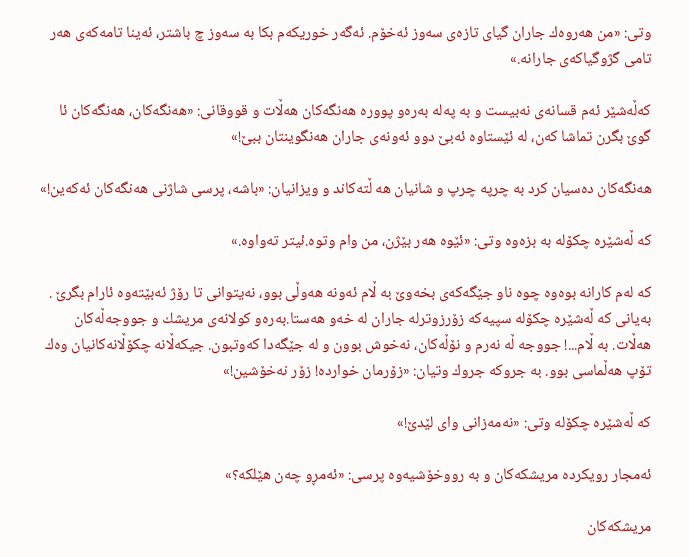وتی: «من هه‌روه‌ك جاران گیای تازه‌ی سه‌وز ئه‌خۆم. ئه‌گه‌ر خوریكه‌م بكا به سه‌وز چ باشتر، ئه‌ینا تامه‌كه‌ی هه‌ر تامی گژوگیاكه‌ی جارانه.»

كه‌ڵه‌شێر ئه‌م قسانه‌ی نه‌بیست و به په‌له به‌ره‌و پووره هه‌نگه‌كان هه‌ڵات و قووقانی: «هه‌نگه‌کان، هه‌نگه‌كان ئا گوێ بگرن تماشا كه‌ن، له ئێستاوه ئه‌بێ دوو ئه‌ونه‌ی جاران هه‌نگوینتان ببێ!»

هه‌نگه‌كان ده‌سیان كرد به چرپه چرپ و شانیان هه‌ ڵته‌كاند و ویزانیان: «باشه، پرسی شاژنی هه‌نگه‌كان ئه‌كه‌ین!»

كه‌ ڵه‌شێره چكۆله به بزه‌وه وتی: «ئێوه هه‌ر بێژن، من وام وتوه.ئیتر ته‌واوه‌.»

كه له‌م كارانه بوه‌وه چوه ناو جێگه‌كه‌ی بخه‌وێ به‌ ڵام ئه‌ونه هه‌وڵی بوو، نه‌یتوانی تا رۆژ ئه‌بێته‌وه ئارام بگرێ . به‌یانی كه‌ ڵه‌شێره چكۆله سپیه‌كه زۆرزوترله جاران له خه‌و هه‌ستا.به‌ره‌و كولانه‌ی مریشك و جووجه‌ڵه‌كان هه‌ڵات. به‌ ڵام...! جووجه‌ ڵه‌ نه‌رم و نۆڵه‌كان، نه‌خوش بوون و له جێگه‌دا كه‌وتبون. جیكه‌ڵانه چكۆڵانه‌كانیان وه‌ك تۆپ هه‌ڵماسی بوو. به جروكه جروك وتیان: «زۆرمان خوارده! زۆر نه‌خۆشین!»

كه‌ ڵه‌شێره چكۆله وتی: «نه‌مه‌زانی وای لێدێ!»

ئه‌مجار رویكرده مریشكه‌كان و به رووخۆشیه‌وه پرسی: «ئه‌مڕو چه‌ن هێلكه؟»

مریشكه‌كان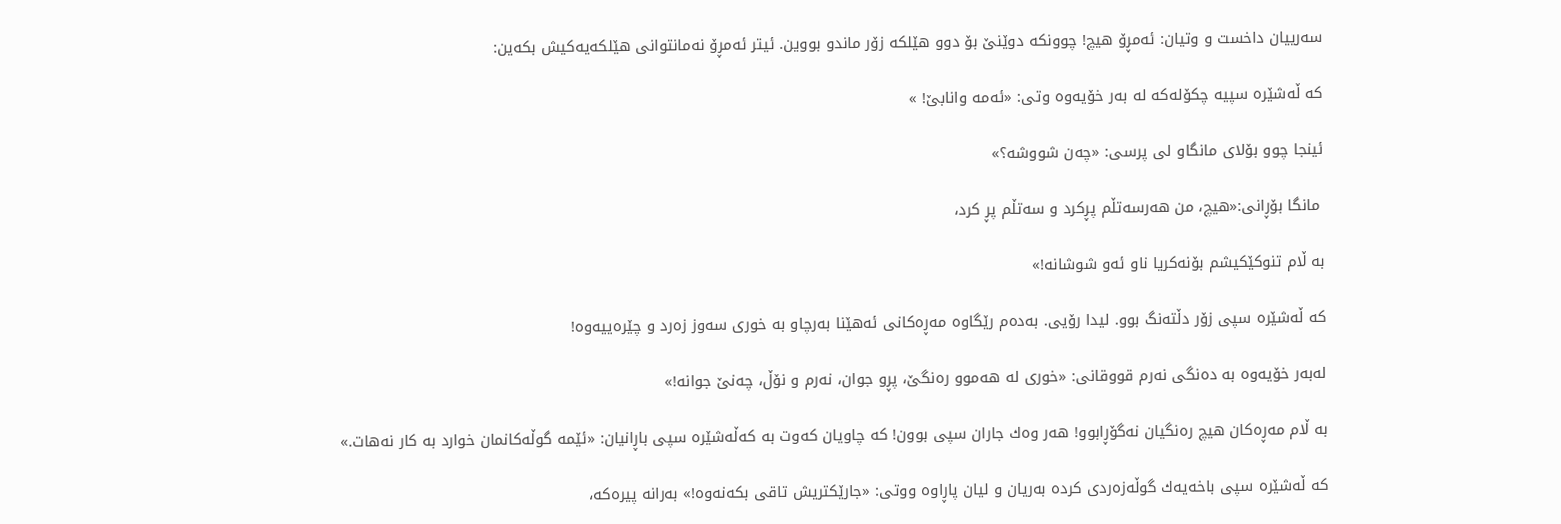سه‌رییان داخست و وتیان: ئه‌مڕۆ هیچ! چوونكه دوێنێ بۆ دوو هێلكه زۆر ماندو بووین. ئیتر ئه‌مڕۆ نه‌مانتوانی هێلكه‌یه‌كیش بكه‌ین:

كه‌ ڵه‌شێره سپیه چكۆله‌كه له به‌ر خۆیه‌وه وتی: «ئه‌مه وانابێ! »

ئینجا چوو بۆ‌لای مانگاو لی پرسی: «چه‌ن شووشه؟»

 مانگا بۆڕانی:«هیچ، من هه‌رسه‌تڵم پڕكرد و سه‌تڵم پڕ كرد،

به‌ ڵام تنوكێكیشم بۆ‌نه‌كریا ناو ئه‌و شوشانه!»

كه‌ ڵه‌شێره سپی زۆر دڵته‌نگ بوو. لیدا رۆیی. به‌ده‌م رێگاوه مه‌ڕه‌كانی ئه‌هێنا به‌رچاو به خوری سه‌وز زه‌رد و چێره‌ییه‌وه!

له‌به‌ر خۆیه‌وه به ده‌نگی نه‌رم قووقانی: «خوری له هه‌موو ره‌نگێ، پڕو جوان،‌ نه‌رم و نۆڵ، چه‌نێ جوانه!»

به‌ ڵام مه‌ڕه‌كان هیچ ره‌نگیان نه‌گۆڕابوو! هه‌ر وه‌ك جاران سپی بوون! كه چاویان كه‌وت به كه‌ڵه‌شێره سپی باڕانیان: «ئێمه گوڵه‌كانمان خوارد به كار نه‌هات.»

كه‌ ڵه‌شێره سپی باخه‌یه‌ك گوڵه‌زه‌ردی كرده به‌ریان و لیان پاڕاوه ووتی: «جارێكتریش تاقی بكه‌نه‌وه!» به‌رانه پیره‌كه،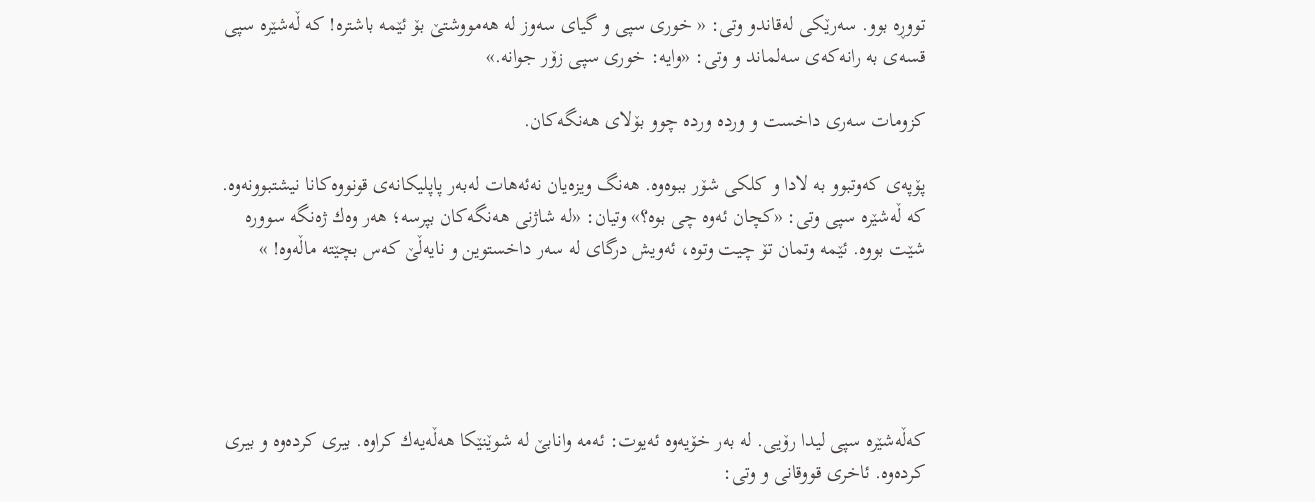تووڕه بوو. سه‌ر‌ێكی له‌قاندو وتی: « خوری سپی و گیای سه‌وز له هه‌مووشتێ بۆ ئێمه باشتره! كه‌ ڵه‌شێره سپی قسه‌ی به رانه‌كه‌ی سه‌لماند و وتی: «وایه: خوری سپی زۆر جوانه.»

كزومات سه‌ری داخست و ورده ورده چوو بۆ‌لای هه‌نگه‌كان.

پۆپه‌ی كه‌وتبوو به لادا و كلكی شۆر ببوه‌وه. هه‌نگ ویزه‌یان نه‌ئه‌هات له‌به‌ر پاپلیكانه‌ی قونووه‌كانا نیشتبوو‌نه‌‌وه. كه‌ ڵه‌شێره سپی وتی: «كچان ئه‌وه چی بوه؟» وتیان: «له شاژنی هه‌نگه‌كان بپرسه؛ هه‌ر وه‌ك ژه‌نگه سووره شێت بووه. ئێمه وتمان تۆ چیت وتوه، ئه‌ویش درگای له سه‌ر داخستوین و نایه‌ڵێ كه‌س بچێته ماڵه‌وه! »





كه‌ڵه‌شێره سپی لیدا رۆیی. له به‌ر خۆیه‌وه ئه‌یوت: ئه‌مه وانابێ له شوێنێكا هه‌ڵه‌یه‌ك كراوه. بیری كرده‌وه و بیری كرده‌وه. ئاخری قووقانی و وتی: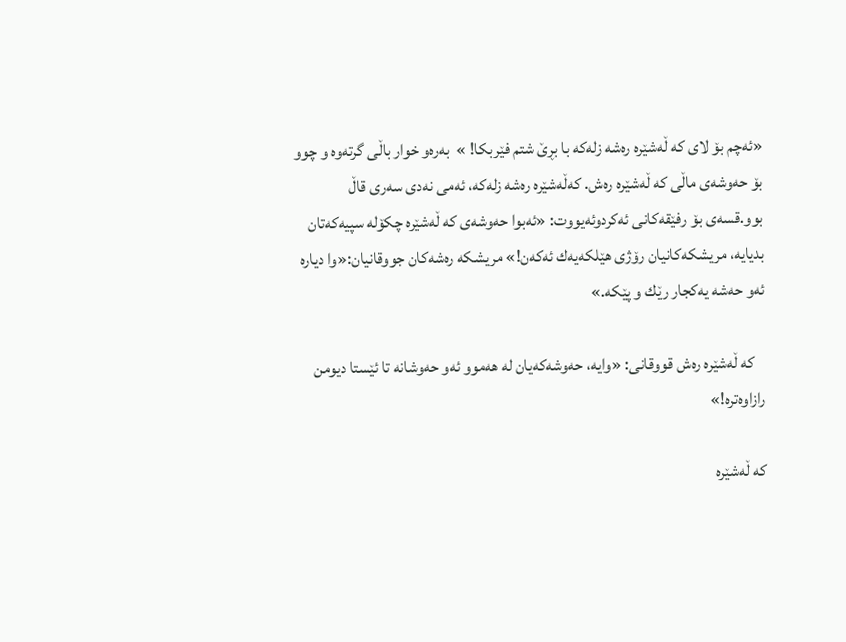«ئه‌چم بۆ لای كه‌ ڵه‌شێره ره‌شه زله‌كه با بڕێ شتم فێربكا! »  به‌ره‌و خوار باڵی گرته‌وه و چوو بۆ‌ حه‌وشه‌ی ماڵی كه‌ ڵه‌شێره ره‌ش. كه‌ڵه‌شێره ره‌شه زله‌كه، ئه‌می نه‌دی سه‌ری قاڵ بوو.قسه‌ی بۆ رفێقه‌كانی ئه‌كردوئه‌یووت: «ئه‌بوا حه‌وشه‌ی كه‌ ڵه‌شێره چكۆله سپیه‌كه‌تان بدیایه، مریشكه‌كانیان رۆژی هێلكه‌یه‌ك ئه‌كه‌ن!» مریشكه ره‌شه‌كان جووقانیان:«وا دیاره ئه‌و حه‌شه یه‌كجار رێك و پێكه.»

   كه‌ ڵه‌شێره ره‌ش قووقانی: «وایه، حه‌وشه‌كه‌یان له هه‌موو ئه‌و حه‌وشانه تا ئێستا دیومن رازاوه‌تره!»

كه‌ ڵه‌شێره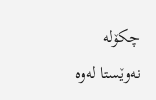چكۆله نه‌وێستا له‌وه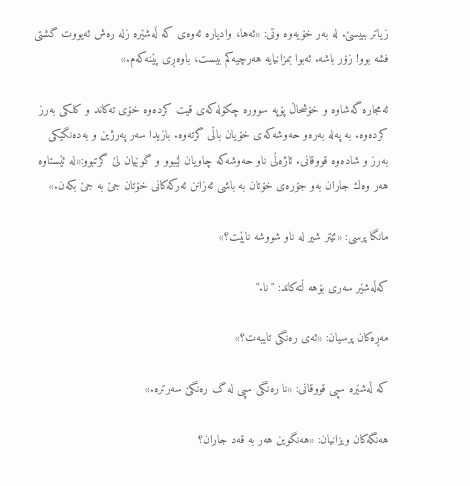زیاتر ببیسێ. له به‌ر خۆیه‌وه وتی: «ئه‌ها، وادیاره ئه‌وه‌ی كه‌ ڵه‌شێره زله ره‌ش ئه‌یووت گشتی فشه بوو! زۆر باشه. ئه‌بوا بمزانیایه هه‌رچیه‌كم بیست، باوه‌ڕی پێنه‌كه‌م.»

ئه‌مجاره گه‌شاوه و خۆشحاڵ پۆپه سووره چكۆله‌كه‌ی قیت كرده‌وه خۆی ته‌كاند و كلكی به‌رز كرده‌وه. به په‌له به‌ره‌و حه‌وشه‌كه‌ی خۆیان باڵی گرته‌وه. بازیدا سه‌ر په‌رژین و به‌ده‌نگێكی به‌رز و شاده‌وه قووقانی. ئاژه‌ڵی ناو حه‌و‌شه‌كه چاویان لێبوو و گوێیان لێ گرتبوو:«له ئێستاوه هه‌ر وه‌ك جاران به‌و جۆره‌ی خۆتان به باشی ئه‌زانن ئه‌ركه‌كانی خۆتان جێ به جێ بكه‌ن.»

مانگا پرسی: «ئێتر شیر له ناو شووشه نابێت؟»

كه‌ڵه‌شێر سه‌ری بۆهه‌ ڵته‌كاند: "نا."

مه‌ڕه‌كان پرسیان: «ئه‌ی ره‌نگی تایبه‌ت؟»

كه‌ ڵه‌شێره سپی قووقانی: «نا ره‌نگی سپی له گ ره‌نگێ سه‌رتره.»

هه‌نگه‌كان ویزانیان: «هه‌نگوین هه‌ر به قه‌د جاران؟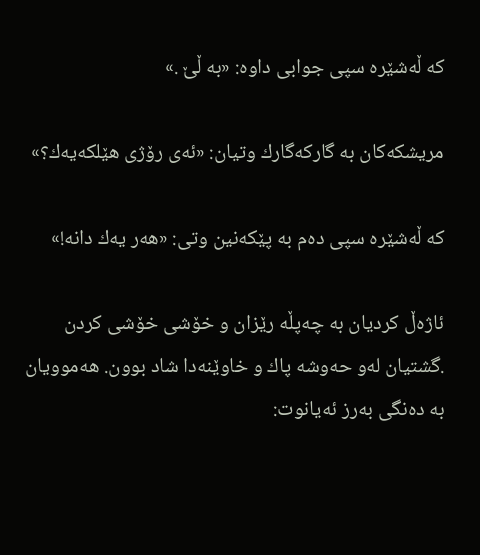كه‌ ڵه‌شێره سپی جوابی داوه: «به‌ ڵێ .»

مریشكه‌كان به گاركه‌گارك وتیان: «ئه‌ی رۆژی هێلكه‌یه‌ك؟»

كه‌ ڵه‌شێره سپی ده‌م به پێكه‌نین وتی: «هه‌ر یه‌ك دانه!»

ئاژه‌ڵ كردیان به چه‌پڵه رێزان و خۆشی خۆشی كردن .گشتیان له‌و حه‌وشه پاك و خاوێنه‌دا شاد بوون. هه‌موویان به ده‌نگی به‌رز ئه‌یانوت: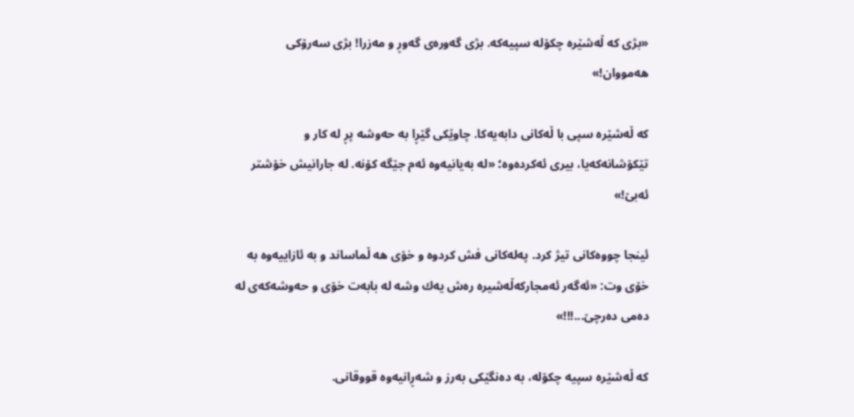«بژی كه‌ ڵه‌شێره چكۆله سپیه‌كه. بژی گه‌وره‌ی گه‌وڕ و مه‌زرا! بژی سه‌رۆكی هه‌مووان!»

كه‌ ڵه‌شێره سپی با ڵه‌كانی دابه‌یه‌كا. چاوێكی گێڕا به حه‌وشه پڕ له كار و تێكۆشانه‌كه‌یا، بیری ئه‌كرده‌وه؛ «له به‌یانیه‌وه ئه‌م جێگه كۆنه. له جارانیش خۆشتر ئه‌بێ!»

ئینجا چووه‌كانی تیژ كرد. په‌له‌كانی فش كردوه و خۆی هه‌ ڵماساند و به ئازاییه‌وه به خۆی وت: «ئه‌گه‌ر ئه‌مجارکه‌ڵه‌شیره‌ ره‌ش یه‌ك وشه له بابه‌ت خۆی و حه‌وشه‌كه‌ی له ده‌می ده‌رچێ...!!!»

كه‌ ڵه‌شێره سپیه چكۆله، به ده‌نگێكی به‌رز و شه‌ڕانیه‌وه قووقانی.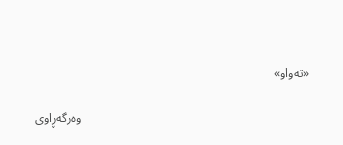«ته‌واو»

                                                                         وه‌رگه‌ڕاوی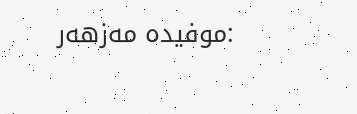:موفیده‌ مه‌زهه‌ر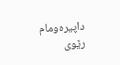داپیره‌ومام رێوی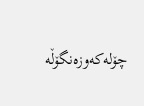چۆله‌که‌وزه‌نگۆڵه